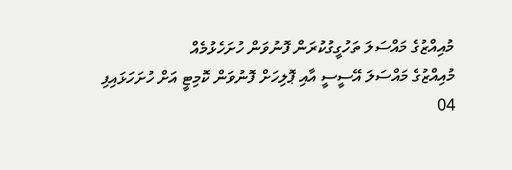މުއިއްޒުގެ މައްސަލަ ތަހުގީގުކުރަން ފޮނުވަން ހުށަހެޅުމެއް
މުއިއްޒުގެ މައްސަލަ އޭސީސީ އާއި ޕޮލިހަށް ފޮނުވަން ކޮމިޓީ އަށް ހުށަހަޅައިފި
04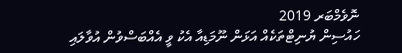ނޮވެމްބަރ 2019
ހައުސިން ޔުނިޓްތަކެއް އަޅަން ނޫމަޑިއާ އެކު ވީ އެއްބަސްވުން އުވާލައި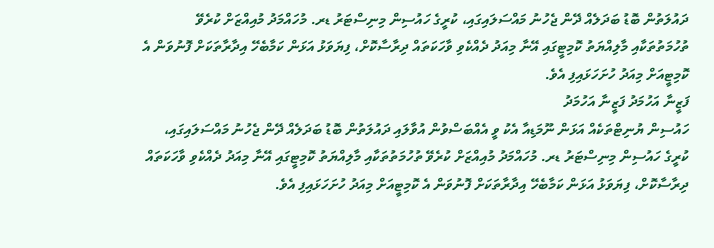ދައުލަތުން ބޮޑު ބަދަލެއް ދޭން ޖެހުނު މައްސަލައިގައި، ކުރީގެ ހައުސިން މިނިސްޓަރު ޑރ. މުހައްމަދު މުއިއްޒަށް ކުރެވޭ ތުހުމަތުތަކާއި މާލިއްޔަތު ކޮމިޓީގައި އޭނާ މިއަދު ދެއްކެވި ވާހަކަތައް ދިރާސާކޮށް، ފިޔަވަޅު އަޅަން ކަމާބެހޭ އިދާރާތަކަށް ފޮނުވަން އެ ކޮމިޓީއަށް މިއަދު ހުށަހަޅައިފި އެވެ.
ފަޒީނާ އަހުމަދު ފަޒީނާ އަހުމަދު
ހައުސިން ޔުނިޓްތަކެއް އަޅަން ނޫމަޑިއާ އެކު ވީ އެއްބަސްވުން އުވާލައި ދައުލަތުން ބޮޑު ބަދަލެއް ދޭން ޖެހުނު މައްސަލައިގައި، ކުރީގެ ހައުސިން މިނިސްޓަރު ޑރ. މުހައްމަދު މުއިއްޒަށް ކުރެވޭ ތުހުމަތުތަކާއި މާލިއްޔަތު ކޮމިޓީގައި އޭނާ މިއަދު ދެއްކެވި ވާހަކަތައް ދިރާސާކޮށް، ފިޔަވަޅު އަޅަން ކަމާބެހޭ އިދާރާތަކަށް ފޮނުވަން އެ ކޮމިޓީއަށް މިއަދު ހުށަހަޅައިފި އެވެ.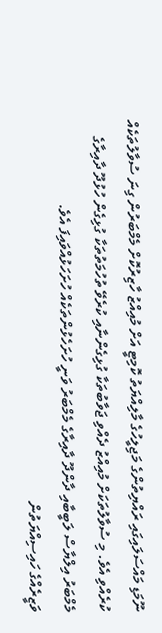ނޫމަޑި މައްސަލައިގައި ރައްޔިތުންގެ މަޖިލީހުގެ މާލިއްޔަތު ކޮމިޓީ އަށް މުއިއްޒު ހާޒިރުކޮށް މެމްބަރުން ގިނަ ސުވާލުތަކެއް ކުރެއްވި އެވެ. މި ސުވާލުތަކަށް މުއިއްޒު ދެއްވި ޖަވާބުތަކާ ގުޅިގެންނާއި ކުރެވޭ ތުހުމަތުތަކާ ގުޅިގެން ހުޅުދޫ ދާއިރާގެ މެމްބަރު އިލްޔާސް ލަބީބާއި ދާންދޫ ދާއިރާގެ މެމްބަރު ވަނީ ހުށަހެޅުންތަކެއް ހުށަހަޅުއްވައިފަ އެވެ.
ވަޒީރެއްގެ ހައިސިއްޔަތުން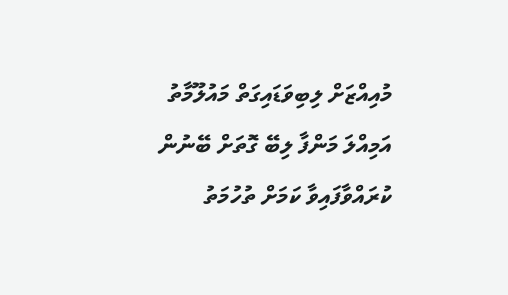މުއިއްޒަށް ލިބިވަޑައިގަތް މައުލޫމާތު އަމިއްލަ މަންފާ ލިބޭ ގޮތަށް ބޭނުން ކުރައްވާފައިވާ ކަމަށް ތުހުމަތު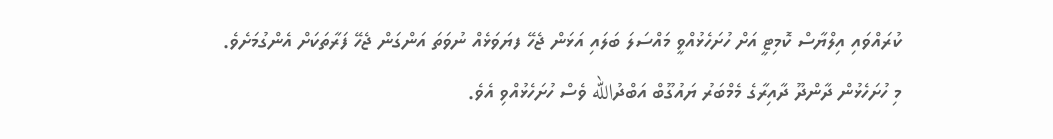ކުރައްވައި އިލްޔާސް ކޮމިޓީ އަށް ހުށަހެޅުއްވީ މައްސަލަ ބަލައި އަޅަން ޖެހޭ ފޔަވަޅެއް ނުވަތަ އަންގަން ޖެހޭ ފަރާތަކަށް އެންގުމަށެވެ.
މި ހުށަހެޅުން ދާންދޫ ދާއިރާގެ މެމްބަރު ޔައުގޫބް އަބްދުالله ވެސް ހުށަހެޅުއްވި އެވެ.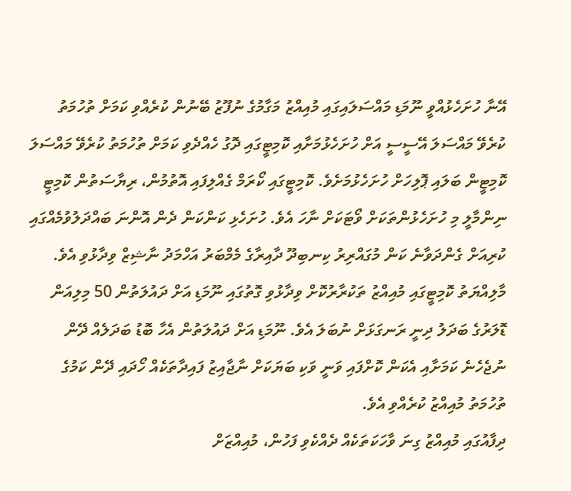އޭނާ ހުށަހެޅުއްވީ ނޫމަޑި މައްސަލައިގައި މުއިއްޒު މަގާމުގެ ނުފޫޒު ބޭނުން ކުރެއްވި ކަމަށް ތުހުމަތު ކުރެވޭ މައްސަލަ އޭސީސީ އަށް ހުށަހެޅުމަށާއި ކޮމިޓީގައި ދޮގު ހެއްދެވި ކަމަށް ތުހުމަތު ކުރެވޭ މައްސަލަ ކޮމިޓީން ބަލައި ޕޮލިހަށް ހުށަހެޅުމަށެވެ. ކޮމިޓީގައި ކޯރަމް ގެއްލިފައި އޮތުމުން، ރިޔާސަތުން ކޮމިޓީ ނިންމާލީ މި ހުށަހެޅުންތަކަށް ވޯޓަކަށް ނާހަ އެވެ. ހުށަހެޅި ކަންކަން ދެން އޮންނަ ބައްދަލުވުމެއްގައި ކުރިއަށް ގެންދަވާނެ ކަން މުގައްރިރު ކިނބިދޫ ދާއިރާގެ މެމްބަރު އަހްމަދު ނާޝިޒް ވިދާޅުވި އެވެ.
މާލިއްޔަތު ކޮމިޓީގައި މުއިއްޒު ތަކުރާރުކޮށް ވިދާޅުވި ގޮތުގައި ނޫމަޑި އަށް ދައުލަތުން 50 މިލިއަން ޑޮލަރުގެ ބަދަލު ދިނީ ރަނގަޅަށް ނުބަލަ އެވެ. ނޫމަޑި އަށް ދައުލަތުން އެހާ ބޮޑު ބަދަލެއް ދޭން ނުޖެހެނެ ކަމަށާއި އެކަން ކޮށްފައި ވަނީ ވަކި ބަޔަކަށް ނާޖާއިޒު ފައިދާތަކެއް ހޯދައި ދޭން ކަމުގެ ތުހުމަތު މުއިއްޒު ކުރެއްވި އެވެ.
ދިފާއުގައި މުއިއްޒު ގިނަ ވާހަކަތަކެއް ދެއްކެވި ފަހުން، މުއިއްޒަށް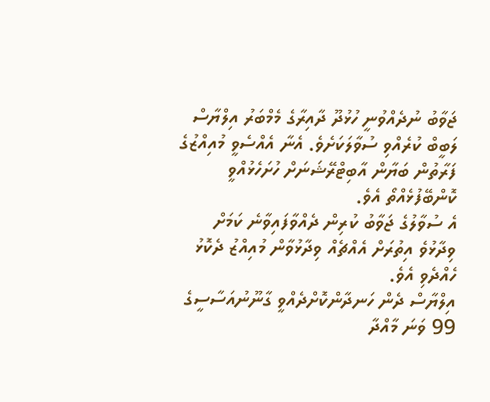ޖަވާބު ނުދެއްވުނީ ހުޅުދޫ ދާއިރާގެ މެމްބަރު އިލްޔާސް ލަބީބް ކުރެއްވި ސުވާލަކަށެވެ. އެނާ އެއްސެވީ މުއިއްޒުގެ ފަރާތުން ބަޔާން އާބިޓްރޭޝަނަށް ހުށަހެޅުއްވީ ކޮންބޭފުޅެއްތޯ އެވެ.
އެ ސުވާލުގެ ޖަވާބު ކުރިން ދެއްވާފައިވާނެ ކަމަށް ވިދާޅުވެ އިތުރަށް އެއްޗެއް ވިދާޅުވާން މުއިއްޒު ދެކޮޅު ހެއްދެވި އެވެ.
އިލްޔާސް ދެން ހަނދާންކޮށްދެއްވީ ގާނޫނުއަސާސީގެ 99 ވަނަ މާއްދާ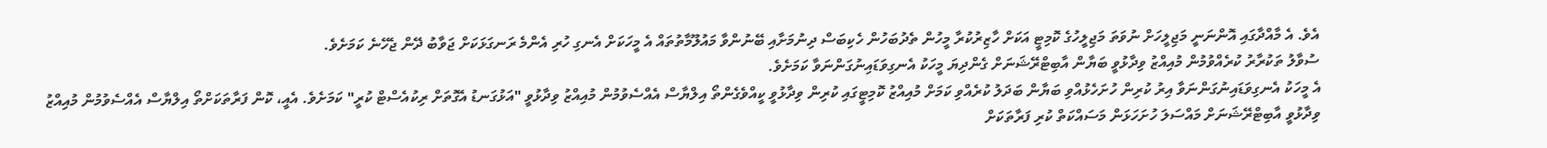އެވެ. އެ މާއްދާގައި އޮންނަނީ މަޖިލީހަށް ނުވަތަ މަޖިލީހުގެ ކޮމިޓީ އަކަށް ހާޒިރުކުރާ މީހުން ތެދުބަހުން ހެކިބަސް ދިނުމަށާއި ބޭނުންވާ މައުލޫމާތުތައް އެ މީހަކަށް އެނގި ހުރި އެންމެ ރަނގަޅަކަށް ޖަވާބު ދޭން ޖެހޭނެ ކަމަށެވެ.
ސުވާލު ތަކުރާރު ކުރެއްވުމުން މުއިއްޒު ވިދާޅުވީ ބަޔާން އާބިޓްރޭޝަނަށް ގެންދިޔަ މީހަކު އެނގިވަޑައިނުގަންނަވާ ކަމަށެވެ.
އެ މީހަކު އެނގިވަޑައިނުގަންނަވާ އިރު ކުރިން ހުށަހެޅުއްވި ބަޔާން ބަދަލު ކުރެއްވި ކަމަށް މުއިއްޒު ކޮމިޓީގައި ކުރިން ވިދާޅުވީ ކީއްވެގެންތޯ އިލްޔާސް އެއްސެވުމުން މުއިއްޒު ވިދާޅުވީ "އަޅުގަނޑު އެގޮތަށް ރިކުއެސްޓް ކުރީ" ކަމަށެވެ. އެއީ، ކޮން ފަރާތަކަށްތޯ އިލްޔާސް އެއްސެވުމުން މުއިއްޒު ވިދާޅުވީ އާބިޓްރޭޝަނަށް މައްސަލަ ހުށަހަޅަން މަސައްކަތް ކުރި ފަރާތަކަށް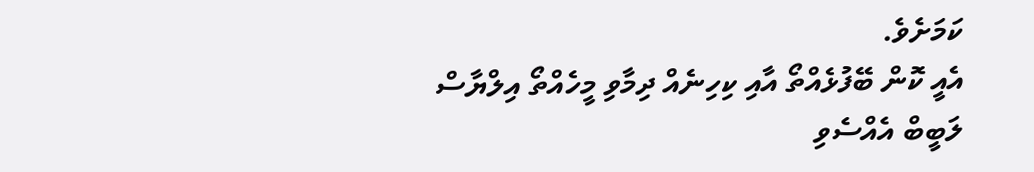ކަމަށެވެ.
އެއީ ކޮން ބޭފުޅެއްތޯ އާއި ކިހިނެއް ދިމާވި މީހެއްތޯ އިލްޔާސް ލަބީބް އެއްސެވި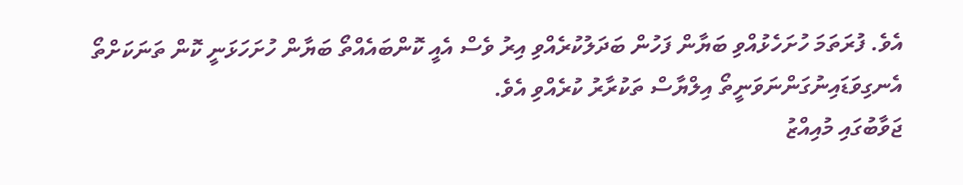އެވެ. ފުރަތަމަ ހުށަހެޅުއްވި ބަޔާން ފަހުން ބަދަލުކުރެއްވި އިރު ވެސް އެއީ ކޮންބައެއްތޯ ބަޔާން ހުށަހަޅަނީ ކޮން ތަނަކަށްތޯ އެނގިވަޑައިނުގަންނަވަނީތޯ އިލްޔާސް ތަކުރާރު ކުރެއްވި އެވެ.
ޖަވާބުގައި މުއިއްޒު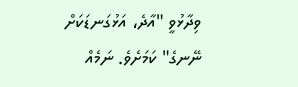ވިދާޅުވީ "އާދެ، އަޅުގަނޑަކަށް ނޭނގެ" ކަމަށެވެ. ނަމެއް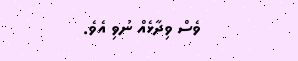ވެސް ވިދާޅެއް ނުވި އެވެ.